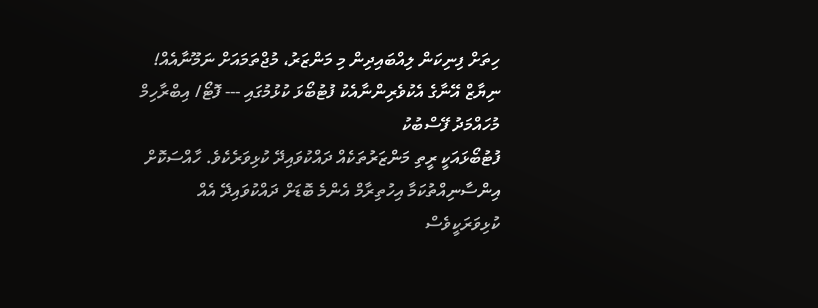ހިތަށް ފިނިކަން ލިއްބައިދިން މި މަންޒަރު، މުޖްތަމައަށް ނަމޫނާއެއް!
ނިޔާޒް އޭނާގެ އެކުވެރިންނާއެކު ފުޓުބޯޅަ ކުޅުމުގައި --- ފޮޓޯ/ އިބްރާހިމް މުހައްމަދު ފޭސްބުކު
ފުޓުބޯޅައަކީ ރީތި މަންޒަރުތަކެއް ދައްކުވައިދޭ ކުޅިވަރެކެވެ. ހާއްސަކޮށް އިންސާނިއްތުކަމާ އިހުތިރާމް އެންމެ ބޮޑަށް ދައްކުވައިދޭ އެއް ކުޅިވަރަކީވެސް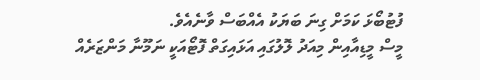ފުޓުބޯޅަ ކަމަށް ގިނަ ބަޔަކު އެއްބަސް ވާނެއެވެ.
މީސް މީޑިއާއިން މިއަދު ލޮލުގައި އަޅައިގަތް ފޮޓޯއަކީ ނަމޫނާ މަންޒަރެއް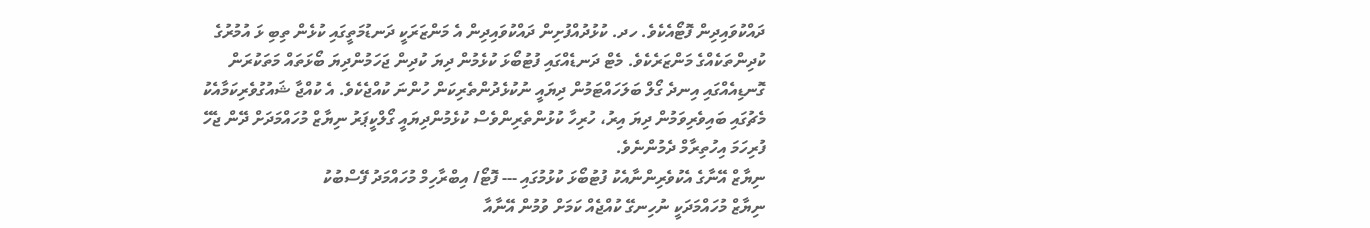ދައްކުވައިދިން ފޮޓޯއެކެވެ. ހދ. ކުޅުދުއްފުށިން ދައްކުވައިދިން އެ މަންޒަރަކީ ދަނޑުމަތީގައި ކުޅެން ތިބި ޅަ އުމުރުގެ ކުދިންތަކެއްގެ މަންޒަރެކެވެ. މެޓް ދަނޑެއްގައި ފުޓުބޯޅަ ކުޅެމުން ދިޔަ ކުދިން ޖަހަމުންދިޔަ ބޯޅަތައް މަތަކުރަން ގޮނޑިއެއްގައި އިނދެ ގޯލް ބަލަހައްޓަމުން ދިޔައީ ނުކުޅެދުންތެރިކަން ހުންނަ ކުއްޖެކެވެ. އެ ކުއްޖާ ޝައުގުވެރިކަމާއެކު މެޗުގައި ބައިވެރިވަމުން ދިޔަ އިރު، ހުރިހާ ކުޅުންތެރިންވެސް ކުޅެމުންދިޔައީ ގޯލްކީޕަރު ނިޔާޒް މުހައްމަދަށް ދޭން ޖެހޭ ފުރިހަމަ އިހުތިރާމް ދެމުންނެވެ.
ނިޔާޒް އޭނާގެ އެކުވެރިންނާއެކު ފުޓުބޯޅަ ކުޅުމުގައި --- ފޮޓޯ/ އިބްރާހިމް މުހައްމަދު ފޭސްބުކު
ނިޔާޒް މުހައްމަދަކީ ނުހިނގޭ ކުއްޖެއް ކަމަށް ވުމުން އޭނާއާ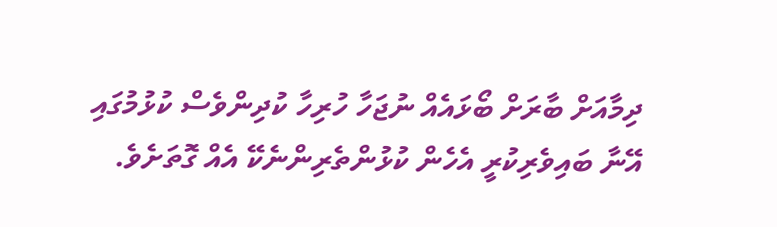ދިމާއަށް ބާރަށް ބޯޅައެއް ނުޖަހާ ހުރިހާ ކުދިންވެސް ކުޅުމުގައި އޭނާ ބައިވެރިކުރީ އެހެން ކުޅުންތެރިންނެކޭ އެއް ގޮތަށެވެ.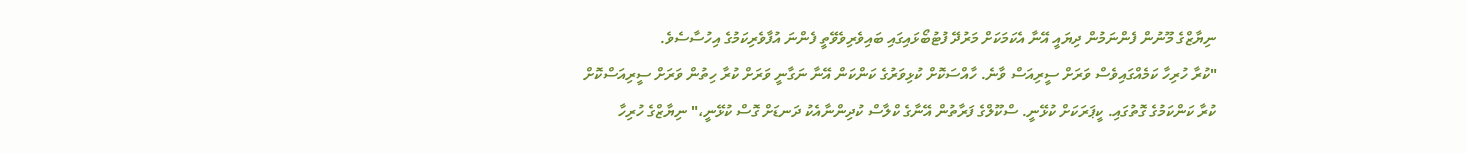ނިޔާޒްގެ މޫނުން ފެންނަމުން ދިޔައީ އޭނާ އެކަމަކަށް މަރުދޭ ފުޓުބޯޅައިގައި ބައިވެރިވެވޭތީ ފެންނަ އުފާވެރިކަމުގެ އިހުސާސެވެ.
"ކުރާ ހުރިހާ ކަމެއްގައިވެސް ވަރަށް ސީރިއަސް ވާނެ. ހާއްސަކޮށް ކުޅިވަރުގެ ކަންކަން އޭނާ ނަގާނީ ވަރަށް ކުރާ ހިތުން ވަރަށް ސީރިއަސްކޮށް ކުރާ ކަންކަމުގެ ގޮތުގައި. ކީޕަރަކަށް ކުޅޭނީ. ސްކޫލްގެ ފަރާތުން އޭނާގެ ކްލާސް ކުދިންނާއެކު ދަނޑަށް ގޮސް ކުޅޭނީ،" ނިޔާޒްގެ ހުރިހާ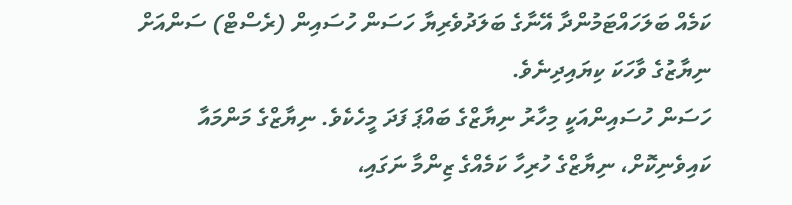ކަމެއް ބަލަހައްޓަމުންދާ އޭނާގެ ބަލަދުވެރިޔާ ހަސަން ހުސައިން (ރެސްޓް) ސަންއަށް ނިޔާޒުގެ ވާހަކަ ކިޔައިދިނެވެ.
ހަސަން ހުސައިންއަކީ މިހާރު ނިޔާޒްގެ ބައްޕަ ފަދަ މީހެކެވެ. ނިޔާޒްގެ މަންމައާ ކައިވެނިކޮށް، ނިޔާޒްގެ ހުރިހާ ކަމެއްގެ ޒިންމާ ނަގައި،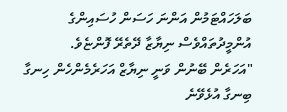ބަލަހައްޓަމުން އަންނަ ހަސަން ހުސައިންގެ އުންމީދުތައްވެސް ނިޔާޒާ ދޭތެރޭ ފޮންޏެވެ.
"އަހަރެން ބޭނުން ވަނީ ނިޔާޒް އަހަރެމެންހެން ހިނގާ ބިނގާ އުޅެވޭނެ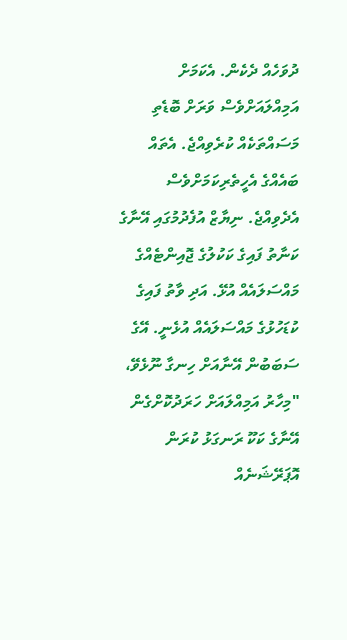ދުވަހެއް ދެކެން. އެކަމަށް އަމިއްލައަށްވެސް ވަރަށް ބޮޑެތި މަސައްތަކެއް ކުރެވިއްޖެ. އެތައް ބައެއްގެ އެހީތެރިކަމަށްވެސް އެދެވިއްޖެ. ނިޔާޒް އުފެދުމުގައި އޭނާގެ ކަނާތު ފައިގެ ކަކުލުގެ ޖޮއިންޓެއްގެ މައްސަލައެއް އުޅޭ. އަދި ވާތު ފައިގެ ކުޑަހުޅުގެ މައްސަލައެއް އުޅެނީ. އޭގެ ސަބަބުން އޭނާއަށް ހިނގާ ނޫޅެވޭ،
"މިހާރު އަމިއްލައަށް ހަރަދުކޮށްގެން އޭނާގެ ކަކޫ ރަނގަޅު ކުރަން އޮޕަރޭޝަނެއް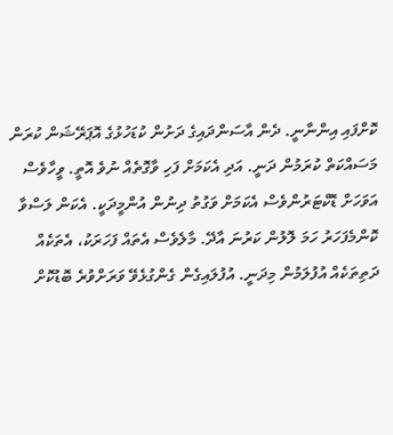ކޮށްފައި އިންނާނީ. ދެން އާސަންދައިގެ ދަށުން ކުޑަހުޅުގެ އޮޕަރޭޝަން ކުރަން މަސައްކަތް ކުރަމުން ދަނީ. އަދި އެކަމަށް ފަހި ވާގޮތެއް ނުވެ އޮތީ. ވީހާވެސް އަވަހަށް ޑޮކްޓަރުންވެސް އެކަމަށް ވަގުތު ދިނުން އުންމީދަކީ. އެކަން ލަސްވާ ކޮންމެފަހަރު ހަމަ ލޮލުން ކަރުނަ އާދޭ. މާލެވެސް އެތައް ފަހަރަކު، އެތަކެއް ދަތިތަކެއް އުފުލަމުން މިދަނީ. އުފުލައިގެން ގެންގުޅެވޭ ވަރަށްވުރެ ބޮޑުކޮށް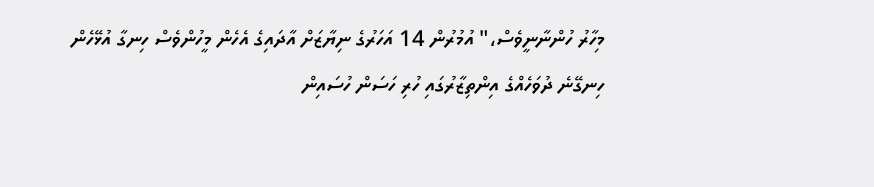މިހާރު ހުންނާނީވެސް،" އުމުރުން 14 އަހަރުގެ ނިޔާޒަށް އާދައިގެ އެހެން މީހުންވެސް ހިނގާ އުޅޭހެން ހިނގޭނެ ދުވަހެއްގެ އިންތިޒާރުގައި ހުރި ހަސަން ހުސައިން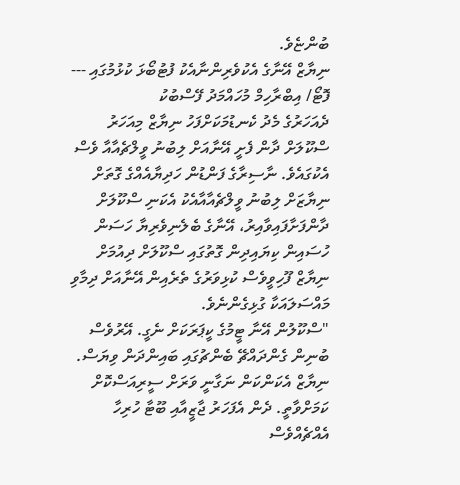ބުންޏެވެ.
ނިޔާޒް އޭނާގެ އެކުވެރިންނާއެކު ފުޓުބޯޅަ ކުޅުމުގައި --- ފޮޓޯ/ އިބްރާހިމް މުހައްމަދު ފޭސްބުކު
ދެއަހަރުގެ މެދު ކެނޑުމަކަށްފަހު ނިޔާޒް މިއަހަރު ސްކޫލަށް ދާން ފެށީ އޭނާއަށް ލިބުނު ވީލްޗެއާއާ ވެސް އެކުގައެވެ. ނާސިރާގެ ފަންޑުން ހަދިޔާއެއްގެ ގޮތަށް ނިޔާޒަށް ލިބުނު ވީލްޗެއާއާއެކު އެކަނި ސްކޫލަށް ދާންފަށާފައިވާއިރު، އޭނާގެ ބެލެނިވެރިޔާ ހަސަން ހުސައިން ކިޔައިދިން ގޮތުގައި ސްކޫލަށް ދިއުމަށް ނިޔާޒް ފޫހިވީވެސް ކުޅިވަރުގެ ތެރެއިން އޭނާއަށް ދިމާވި މައްސަލައަކާ ގުޅިގެންނެވެ.
"ސްކޫލުން އޭނާ ޓީމުގެ ކީޕަރަކަށް ނެގީ. އޭރުވެސް ބުނިން ގެންދައްޗޭ ބެންޗުގައި ބައިންދަން ވިޔަސް. ނިޔާޒް އެކަންކަން ނަގާނީ ވަރަށް ސީރިއަސްކޮށް ކަމަށްވާތީ. ދެން އެފަހަރު ޖާޒީއާއި ބޫޓާ ހުރިހާ އެއްޗެއްވެސް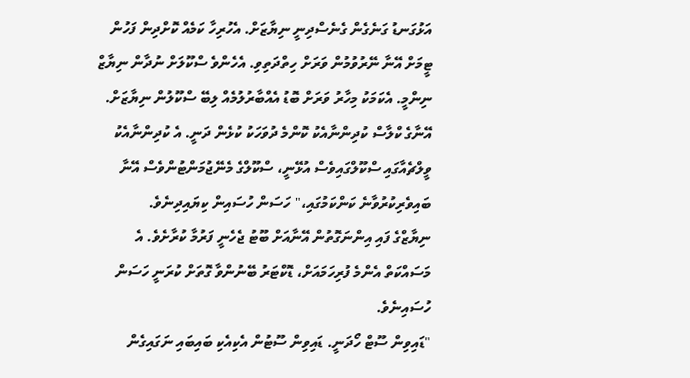އަޅުގަނޑު ގަނެގެން ގެނެސްދިނީ ނިޔާޒަށް. އެހުރިހާ ކަމެއް ކޮށްދިން ފަހުން ޓީމަށް އޭނާ ނޭރުވުމުން ވަރަށް ހިތްދަތިވި. އެހެންވެ ސްކޫލަށް ނުދާން ނިޔާޒް ނިންމީ. އެކަމަކު މިހާރު ވަރަށް ބޮޑު އެއްބާރުލުމެއް ލިބޭ ސްކޫލުން ނިޔާޒަށް. އޭނާގެ ކްލާސް ކުދިންނާއެކު ކޮންމެ ދުވަހަކު ކުޅެން ދަނީ. އެ ކުދިންނާއެކު ވީލްޗެއާގައި ސްކޫލްގައިވެސް އުޅޭނީ، ސްކޫލްގެ މެނޭޖުމަންޓުންވެސް އޭނާ ބައިވެރިކުރުވާނެ ކަންކަމުގައި،" ހަސަން ހުސައިން ކިޔައިދިނެވެ.
ނިޔާޒްގެ ފައި އިންނަގޮތުން އޭނާއަށް ބޫޓު ޖެހެނީ ފަރުމާ ކުރާށެވެ. އެ މަސައްކަތް އެންމެ ފުރިހަމައަށް، ޑޮކްޓަރު ބޭނުންވާ ގޮތަށް ކުރަނީ ހަސަން ހުސައިނެވެ.
"ޑައިވިން ސޫޓް ހޯދަނީ. ޑައިވިން ސޫޓުން އެކިއެކި ބައިބައި ނަގައިގެން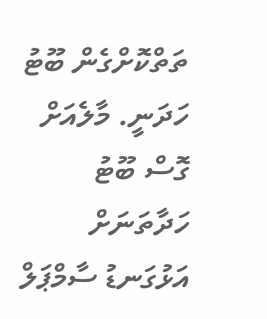ތަތްކޮށްގެން ބޫޓު ހަދަނީ. މާލެއަށް ގޮސް ބޫޓު ހަދާތަނަށް އަޅުގަނޑު ސާމްޕަލް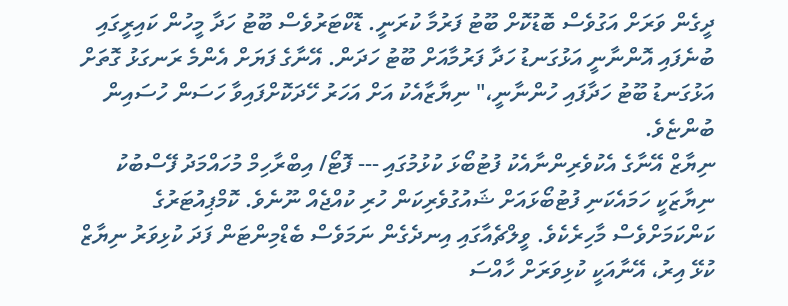ދީގެން ވަރަށް އަގުވެސް ބޮޑުކޮށް ބޫޓު ފަރުމާ ކުރަނީ. ޑޮކްޓަރުވެސް ބޫޓު ހަދާ މީހުން ކައިރީގައި ބުނެފައި އޮންނާނީ އަޅުގަނޑު ހަދާ ފަރުމާއަށް ބޫޓު ހަދަން. އޭނާގެ ފަޔަށް އެންމެ ރަނގަޅު ގޮތަށް އަޅުގަނޑު ބޫޓު ހަދާފައި ހުންނާނީ،" ނިޔާޒާއެކު އަށް އަހަރު ހޭދަކޮށްފައިވާ ހަސަން ހުސައިން ބުންޏެވެ.
ނިޔާޒް އޭނާގެ އެކުވެރިންނާއެކު ފުޓުބޯޅަ ކުޅުމުގައި --- ފޮޓޯ/ އިބްރާހިމް މުހައްމަދު ފޭސްބުކު
ނިޔާޒަކީ ހަމައެކަނި ފުޓުބޯޅައަށް ޝައުގުވެރިކަން ހުރި ކުއްޖެއް ނޫނެވެ. ކޮމްޕިއުޓަރުގެ ކަންކަމަށްވެސް މާހިރެކެވެ. ވީލްޗެއާގައި އިނދެގެން ނަމަވެސް ބެޑްމިންޓަން ފަދަ ކުޅިވަރު ނިޔާޒް ކުޅޭ އިރު، އޭނާއަކީ ކުޅިވަރަށް ހާއްސަ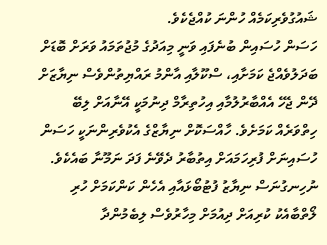ޝައުގުވެރިކަމެއް ހުންނަ ކުއްޖެކެވެ.
ހަސަން ހުސައިން ބުނެފައި ވަނީ މިއަދުގެ މުޖުތަމައު ވަރަށް ބޮޑަށް ބަދަލުވެއްޖެ ކަމަށާއި، ސްކޫލާއި އާންމު ރައްޔިތުންވެސް ނިޔާޒަށް ދޭން ޖެހޭ އެއްބާރުލުމާއި އިހުތިރާމް ދިނުމަކީ އޭނާއަށް ލިބޭ ހިތްވަރެއް ކަމަށެވެ. ހާއްސަކޮށް ނިޔާޒްގެ އެކުވެރިންނަކީ ހަސަން ހުސައިނަށް ފުރިހަމައަށް އިތުބާރު ދެވޭނެ ފަދަ ނަމޫނާ ބައެކެވެ. ނުހިނގުނަސް ނިޔާޒު ފުޓުބޯޅައާއި އެހެން ކަންކަމަށް ހުރި ލޯތްބާއެކު ކުރިއަށް ދިއުމަށް މިހާރުވެސް ލިބެމުންދާ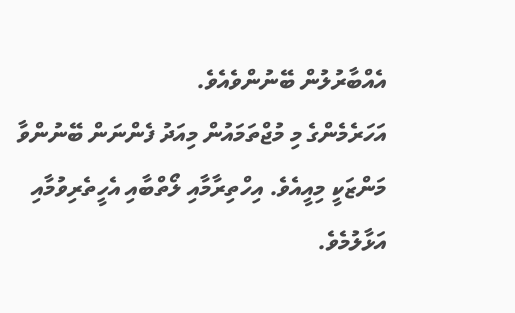އެއްބާރުލުން ބޭނުންވެއެވެ.
އަހަރެމެންގެ މި މުޖްތަމައުން މިއަދު ފެންނަން ބޭނުންވާ މަންޒަކީ މިއީއެވެ. އިހްތިރާމާއި ލޯތްބާއި އެހީތެރިވުމާއި އަޅާލުމެވެ.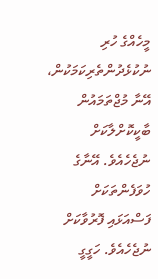މީހެއްގެ ހުރި ނުކުޅެދުންތެރިކަމަކުން، އޭނާ މުޖްތަމައުން ބާކީކޮށްލާކަށް ނުޖެހެއެވެ. އޭނާގެ ހުވަފެންތަކަށް ފަސްއަޅައި ފޮރުވާކަށް ނުޖެހެއެވެ. ހަގީގީ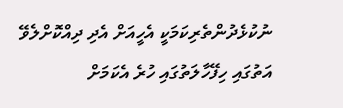ނުކުޅެދުންތެރިކަމަކީ އެހީއަށް އެދި ދިއްކޮށްލެވޭ އަތުގައި ހިފޭހާލަތުގައި ހުރެ އެކަމަށް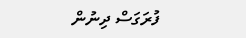ފުރަގަސް ދިނުން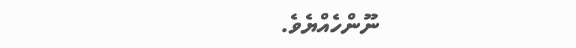ނޫންހެއްޔެވެ.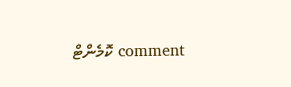comment ކޮމެންޓް